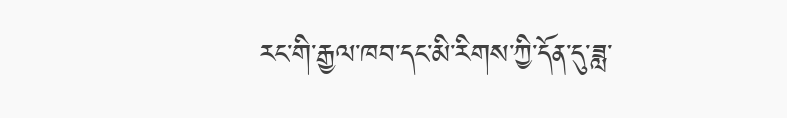རང་གི་རྒྱལ་ཁབ་དང་མི་རིགས་ཀྱི་དོན་དུ་ཟླ་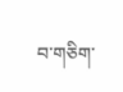བ་གཅིག་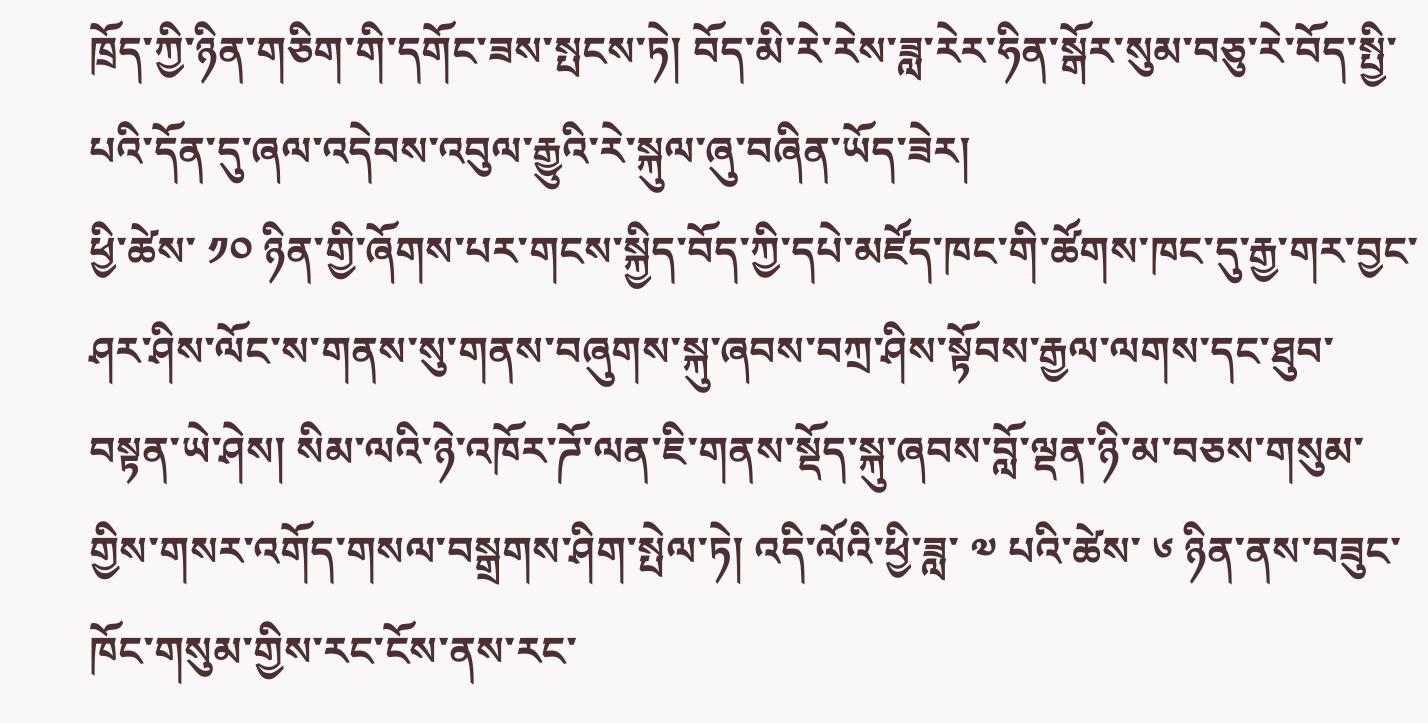ཁྲོད་ཀྱི་ཉིན་གཅིག་གི་དགོང་ཟས་སྤངས་ཏེ། བོད་མི་རེ་རེས་ཟླ་རེར་ཧིན་སྒོར་སུམ་བཅུ་རེ་བོད་སྤྱི་པའི་དོན་དུ་ཞལ་འདེབས་འབུལ་རྒྱུའི་རེ་སྐུལ་ཞུ་བཞིན་ཡོད་ཟེར།
ཕྱི་ཚེས་ ༡༠ ཉིན་གྱི་ཞོགས་པར་གངས་སྐྱིད་བོད་ཀྱི་དཔེ་མཛོད་ཁང་གི་ཚོགས་ཁང་དུ་རྒྱ་གར་བྱང་ཤར་ཤིས་ལོང་ས་གནས་སུ་གནས་བཞུགས་སྐུ་ཞབས་བཀྲ་ཤིས་སྟོབས་རྒྱལ་ལགས་དང་ཐུབ་བསྟན་ཡེ་ཤེས། སིམ་ལའི་ཉེ་འཁོར་ཌོ་ལན་ཇི་གནས་སྡོད་སྐུ་ཞབས་བློ་ལྡན་ཉི་མ་བཅས་གསུམ་གྱིས་གསར་འགོད་གསལ་བསྒྲགས་ཤིག་སྤེལ་ཏེ། འདི་ལོའི་ཕྱི་ཟླ་ ༧ པའི་ཚེས་ ༦ ཉིན་ནས་བཟུང་ཁོང་གསུམ་གྱིས་རང་ངོས་ནས་རང་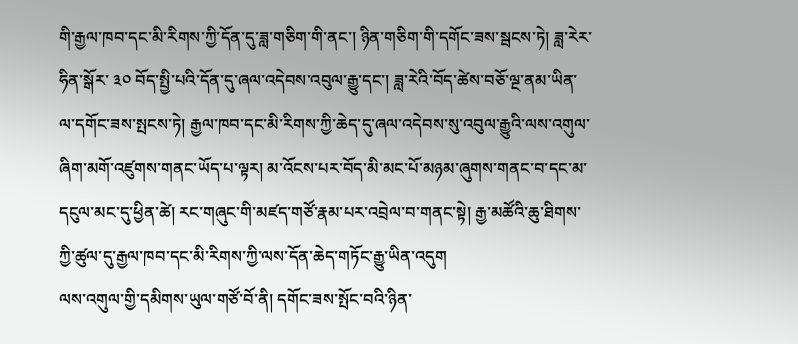གི་རྒྱལ་ཁབ་དང་མི་རིགས་ཀྱི་དོན་དུ་ཟླ་གཅིག་གི་ནང་། ཉིན་གཅིག་གི་དགོང་ཟས་སྦངས་ཏེ། ཟླ་རེར་ཧིན་སྒོར་ ༣༠ བོད་སྤྱི་པའི་དོན་དུ་ཞལ་འདེབས་འབུལ་རྒྱུ་དང་། ཟླ་རེའི་བོད་ཚེས་བཅོ་ལྔ་ནམ་ཡིན་ལ་དགོང་ཟས་སྤངས་ཏེ། རྒྱལ་ཁབ་དང་མི་རིགས་ཀྱི་ཆེད་དུ་ཞལ་འདེབས་སུ་འབུལ་རྒྱུའི་ལས་འགུལ་ཞིག་མགོ་འཛུགས་གནང་ཡོད་པ་ལྟར། མ་འོངས་པར་བོད་མི་མང་པོ་མཉམ་ཞུགས་གནང་བ་དང་མ་དངུལ་མང་དུ་ཕྱིན་ཚེ། རང་གཞུང་གི་མཛད་གཙོ་རྣམ་པར་འབྲེལ་བ་གནང་སྟེ། རྒྱ་མཚོའི་ཆུ་ཐིགས་ཀྱི་ཚུལ་དུ་རྒྱལ་ཁབ་དང་མི་རིགས་ཀྱི་ལས་དོན་ཆེད་གཏོང་རྒྱུ་ཡིན་འདུག
ལས་འགུལ་གྱི་དམིགས་ཡུལ་གཙོ་བོ་ནི། དགོང་ཟས་སྤོང་བའི་ཉིན་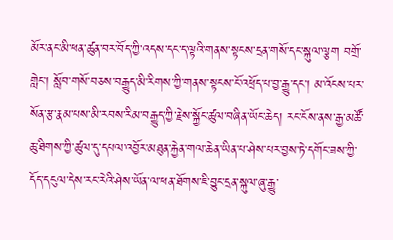མོར་ནང་མི་ཕན་ཚུན་བར་བོད་ཀྱི་འདས་དང་ད་ལྟའི་གནས་སྟངས་དྲན་གསོ་དང་སྐུལ་ལྕག བགྲོ་གླེང་། སློབ་གསོ་བཅས་བརྒྱུད་མི་རིགས་ཀྱི་གནས་སྟངས་ངོ་འཕྲོད་པ་བྱ་རྒྱུ་དང་། མ་འོངས་པར་སོན་རྩ་རྣམ་པས་མི་རབས་རིམ་བརྒྱུད་ཀྱི་རྗེས་སྐྱོང་ཚུལ་བཞིན་ཡོང་ཆེད། རང་ངོས་ནས་རྒྱ་མཚོ་ཆུ་ཐིགས་ཀྱི་ཚུལ་དུ་དཔལ་འབྱོར་མཐུན་རྐྱེན་གལ་ཆེན་ཡིན་པ་ཤེས་པར་བྱས་ཏེ་དགོང་ཟས་ཀྱི་དོད་དངུལ་དེས་རང་རེའི་ཤེས་ཡོན་ལ་ཕན་ཐོགས་ཇི་བྱུང་དྲན་སྐུལ་ཞུ་རྒྱུ་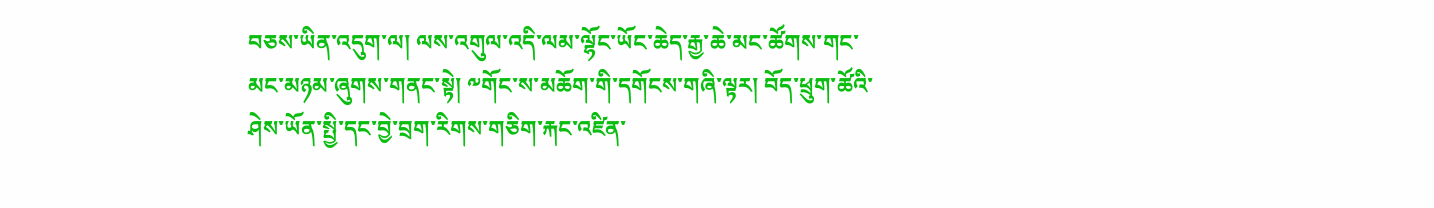བཅས་ཡིན་འདུག་ལ། ལས་འགུལ་འདི་ལམ་ལྷོང་ཡོང་ཆེད་རྒྱ་ཆེ་མང་ཚོགས་གང་མང་མཉམ་ཞུགས་གནང་སྟེ། ༸གོང་ས་མཆོག་གི་དགོངས་གཞི་ལྟར། བོད་ཕྲུག་ཚོའི་ཤེས་ཡོན་སྤྱི་དང་བྱེ་བྲག་རིགས་གཅིག་རྐང་འཛིན་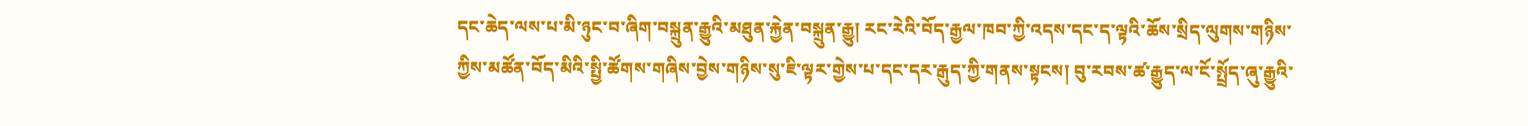དང་ཆེད་ལས་པ་མི་ཉུང་བ་ཞིག་བསྐྲུན་རྒྱུའི་མཐུན་རྐྱེན་བསྐྲུན་རྒྱུ། རང་རེའི་བོད་རྒྱལ་ཁབ་ཀྱི་འདས་དང་ད་ལྟའི་ཆོས་སྲིད་ལུགས་གཉིས་ཀྱིས་མཚོན་བོད་མིའི་སྤྱི་ཚོགས་གཞིས་བྱེས་གཉིས་སུ་ཇི་ལྟར་གྱེས་པ་དང་དར་རྒུད་ཀྱི་གནས་སྟངས། བུ་རབས་ཚ་རྒྱུད་ལ་ངོ་སྤྲོད་ཞུ་རྒྱུའི་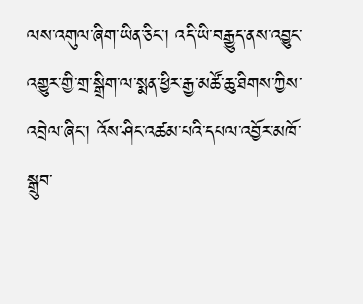ལས་འགུལ་ཞིག་ཡིན་ཅིང་། འདི་ཡི་བརྒྱུད་ནས་འབྱུང་འགྱུར་གྱི་གྲ་སྒྲིག་ལ་སྨན་ཕྱིར་རྒྱ་མཚོ་ཆུ་ཐིགས་ཀྱིས་འབྲེལ་ཞིང་། འོས་ཤིང་འཚམ་པའི་དཔལ་འབྱོར་མཁོ་སྒྲུབ་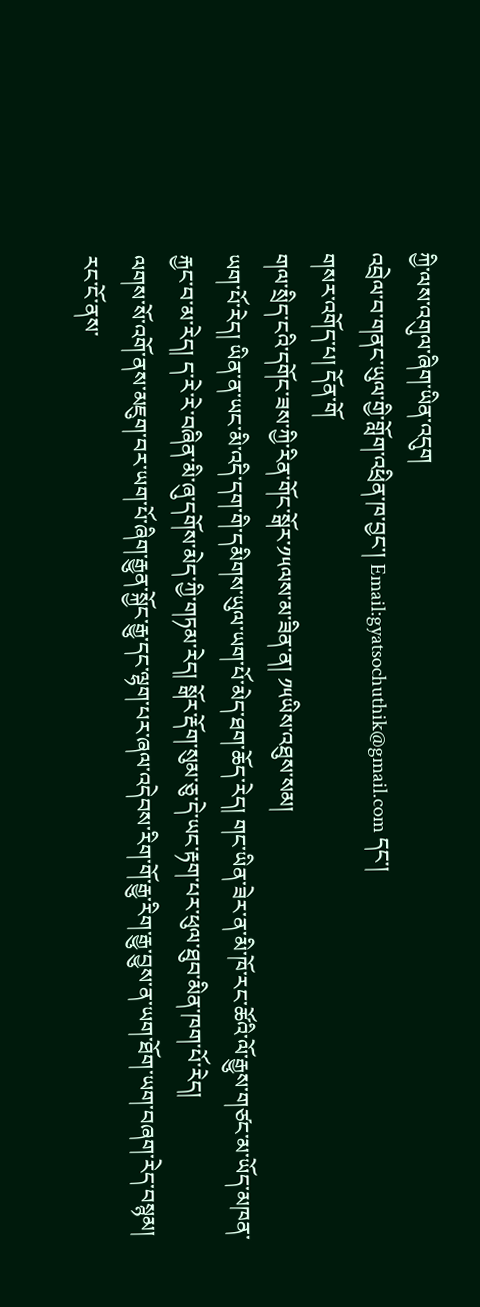ཀྱི་ལས་འགུལ་ཞིག་ཡིན་འདུག
འབྲེལ་བ་གནང་ཡུལ་གྱི་གློག་འཕྲིན་ཁ་བྱང་། Email:gyatsochuthik@gmail.com དང་།
གསར་འགོད་པ། དོན་གོ
གལ་སྲིད་ངའི་དགོང་ཟས་ཀྱི་རིན་གོང་སྒོར་༡༥ལས་མ་ཟིན་ན། ༡༥ཡིས་འཐུས་སམ།
ཡག་པོ་རེད། ཡིན་ན་ཡང་མི་འདི་དག་གི་དམིགས་ཡུལ་ཡག་པོ་མེད་ཐག་ཆོད་རེད། གང་ཡིན་ཟེར་ན་མི་ཁོ་རང་ཚོའི་ལོ་རྒྱུས་གཙང་མ་ཡོད་མཁན་རྐྱང་བ་མ་རེད། ད་རེ་རེ་བཞིན་མི་ཞུ་དགོས་མེད་ཀྱི་གཏམ་རེད། སྒོར་རྡོག་སུམ་ཅུ་དེ་ཡང་རྟག་པར་ཕུལ་ཐུབ་མིན་ཁག་པོ་རེད།
ལགས་སོ་འགོ་ནས་མཇུག་བར་ཡག་པོ་ཞིག་རྒྱུན་སྐྱོང་རྒྱུ་དང་ལྷག་པར་ཞལ་འདེབས་རིག་གོ་རྒྱུ་རིག་རྒྱུ་བྱུས་ན་ཡག་ཐོག་ཡག་བཞག་རེད་བསྙམ།
རང་ངོ་ནས་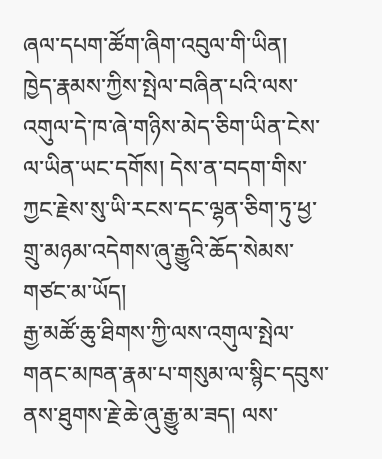ཞལ་དཔག་ཚོག་ཞིག་འབུལ་གི་ཡིན།
ཁྱེད་རྣམས་ཀྱིས་སྤེལ་བཞིན་པའི་ལས་འགུལ་དེ་ཁ་ཞེ་གཉིས་མེད་ཅིག་ཡིན་ངེས་ལ་ཡིན་ཡང་དགོས། དེས་ན་བདག་གིས་ཀྱང་རྗེས་སུ་ཡི་རངས་དང་ལྷན་ཅིག་ཏུ་ཕྱ་གྲུ་མཉམ་འདེགས་ཞུ་རྒྱུའི་ཆོད་སེམས་གཙང་མ་ཡོད།
རྒྱ་མཚོ་ཆུ་ཐིགས་ཀྱི་ལས་འགུལ་སྤེལ་གནང་མཁན་རྣམ་པ་གསུམ་ལ་སྙིང་དབུས་ནས་ཐུགས་རྗེ་ཆེ་ཞུ་རྒྱུ་མ་ཟད། ལས་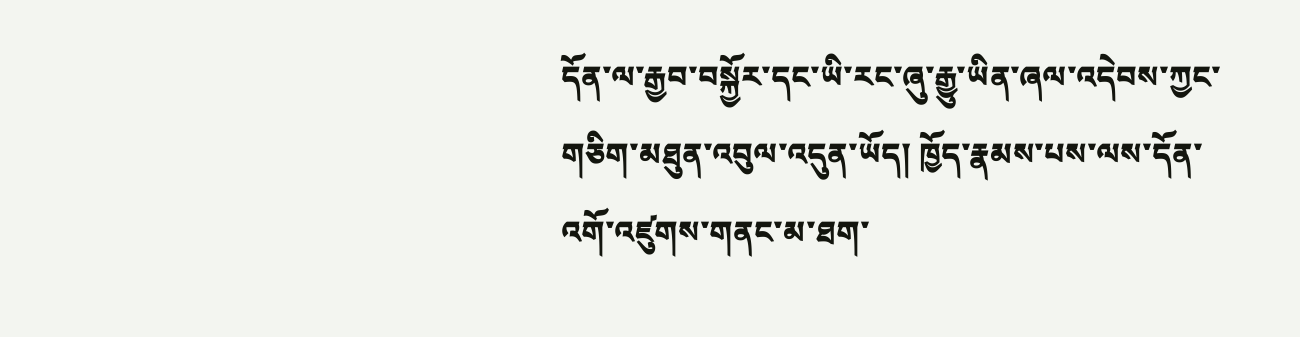དོན་ལ་རྒྱབ་བསྐྱོར་དང་ཡི་རང་ཞུ་རྒྱུ་ཡིན་ཞལ་འདེབས་ཀྱང་གཅིག་མཐུན་འབུལ་འདུན་ཡོད། ཁྱོད་རྣམས་པས་ལས་དོན་འགོ་འཛུགས་གནང་མ་ཐག་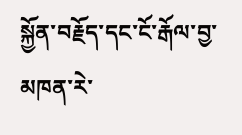སྐྱོན་བརྗོད་དང་ངོ་རྒོལ་བྱ་མཁན་རེ་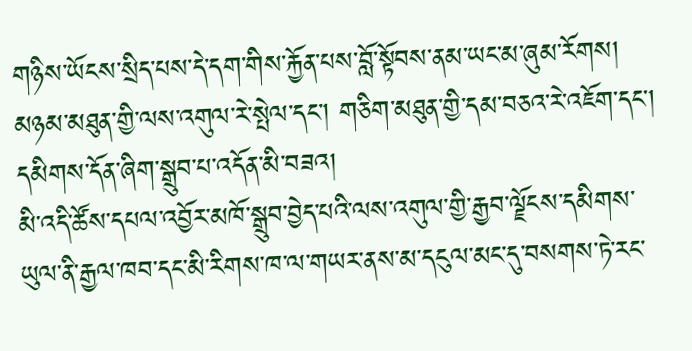གཉིས་ཡོངས་སྲིད་པས་དེ་དག་གིས་རྐྱོན་པས་བློ་སྟོབས་ནམ་ཡང་མ་ཞུམ་རོགས། མཉམ་མཐུན་གྱི་ལས་འགུལ་རེ་སྤེལ་དང་། གཅིག་མཐུན་གྱི་དམ་བཅའ་རེ་འཇོག་དང་། དམིགས་དོན་ཞིག་སྒྲུབ་པ་འདོན་མི་བཟའ།
མི་འདི་ཚོས་དཔལ་འབྱོར་མཁོ་སྒྲུབ་བྱེད་པའི་ལས་འགུལ་གྱི་རྒྱབ་ལྗོངས་དམིགས་ཡུལ་ནི་རྒྱལ་ཁབ་དང་མི་རིགས་ཁ་ལ་གཡར་ནས་མ་དངུལ་མང་དུ་བསགས་ཏེ་རང་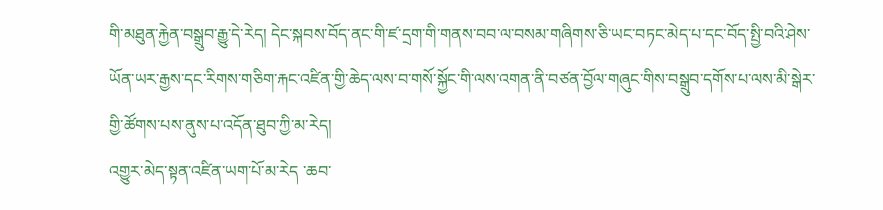གི་མཐུན་རྐྱེན་བསྒྲུབ་རྒྱུ་དེ་རེད། དེང་སྐབས་བོད་ནང་གི་ཛ་དྲག་གི་གནས་བབ་ལ་བསམ་གཞིགས་ཅི་ཡང་བཏང་མེད་པ་དང་བོད་སྤྱི་བའི་ཤེས་ཡོན་ཡར་རྒྱས་དང་རིགས་གཅིག་རྐང་འཛིན་གྱི་ཆེད་ལས་བ་གསོ་སྐྱོང་གི་ལས་འགན་ནི་བཙན་བྱོལ་གཞུང་གིས་བསྒྲུབ་དགོས་པ་ལས་མི་སྒེར་གྱི་ཚོགས་པས་ནུས་པ་འདོན་ཐུབ་ཀྱི་མ་རེད།
འགྱུར་མེད་སྟན་འཛིན་ཡག་པོ་མ་རེད ་ཆབ་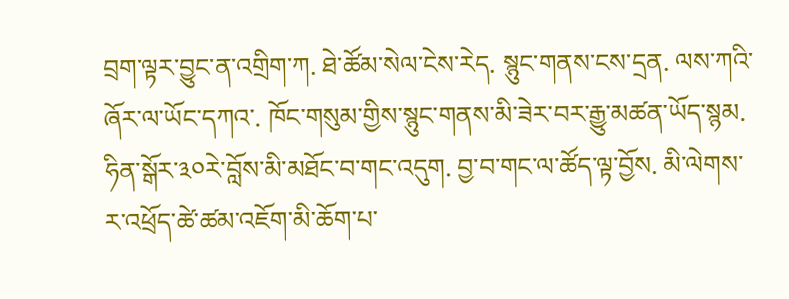བྲག་ལྟར་བྱུང་ན་འགྲིག་ཀ. ཐེ་ཚོམ་སེལ་ངེས་རེད. སྙུང་གནས་ངས་དྲན. ལས་ཀའི་ཞོར་ལ་ཡོང་དཀའ་. ཁོང་གསུམ་གྱིས་སྙུང་གནས་མི་ཟེར་བར་རྒྱུ་མཚན་ཡོད་སྙམ. ཧིན་སྒོར་༣༠རེ་བློས་མི་མཐོང་བ་གང་འདུག. བྱ་བ་གང་ལ་ཚོད་ལྟ་བྱོས. མི་ལེགས་ར་འཕྲོད་ཚེ་ཚམ་འཇོག་མི་ཆོག་པ་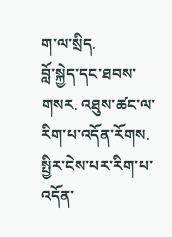ག་ལ་སྲིད.
བློ་སྐྱེད་དང་ཐབས་གསར. འཐུས་ཚང་ལ་རིག་པ་འདོན་རོགས. སྤྱིར་ངེས་པར་རིག་པ་འདོན་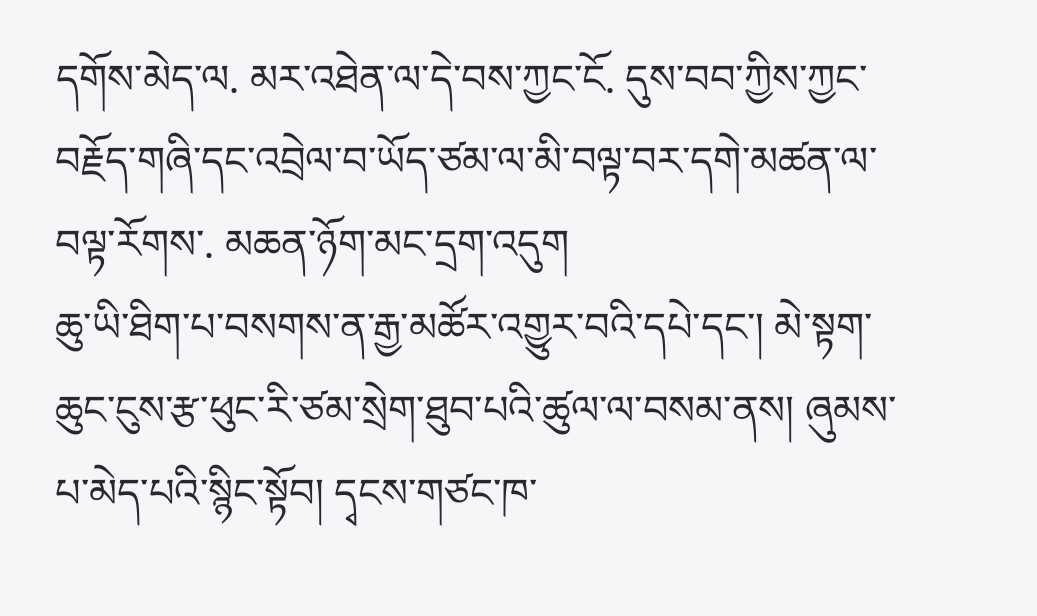དགོས་མེད་ལ. མར་འཐེན་ལ་དེ་བས་ཀྱང་ངོ. དུས་བབ་ཀྱིས་ཀྱང་བརྗོད་གཞི་དང་འབྲེལ་བ་ཡོད་ཙམ་ལ་མི་བལྟ་བར་དགེ་མཚན་ལ་བལྟ་རོགས་. མཆན་ཉོག་མང་དྲག་འདུག
ཆུ་ཡི་ཐིག་པ་བསགས་ན་རྒྱ་མཚོར་འགྱུར་བའི་དཔེ་དང་། མེ་སྟག་ཆུང་ངུས་རྩ་ཕུང་རི་ཙམ་སྲེག་ཐུབ་པའི་ཚུལ་ལ་བསམ་ནས། ཞུམས་པ་མེད་པའི་སྙིང་སྟོབ། དྭངས་གཙང་ཁ་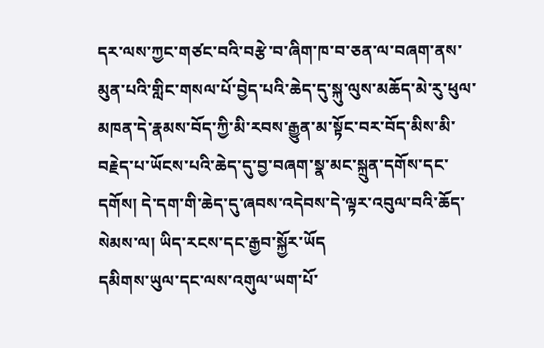དར་ལས་ཀྱང་གཙང་བའི་བརྩེ་བ་ཞིག་ཁ་བ་ཅན་ལ་བཞག་ནས་མུན་པའི་གླིང་གསལ་པོ་བྱེད་པའི་ཆེད་དུ་སྐུ་ལུས་མཆོད་མེ་རུ་ཕུལ་མཁན་དེ་རྣམས་བོད་ཀྱི་མི་རབས་རྒྱུན་མ་སྟོང་བར་བོད་མིས་མི་བརྗེད་པ་ཡོངས་པའི་ཆེད་དུ་བྱ་བཞག་སྣ་མང་སྐྲུན་དགོས་དང་དགོས། དེ་དག་གི་ཆེད་དུ་ཞབས་འདེབས་དེ་ལྟར་འབུལ་བའི་ཆོད་སེམས་ལ། ཡིད་རངས་དང་རྒྱབ་སྐྱོར་ཡོད
དམིགས་ཡུལ་དང་ལས་འགུལ་ཡག་པོ་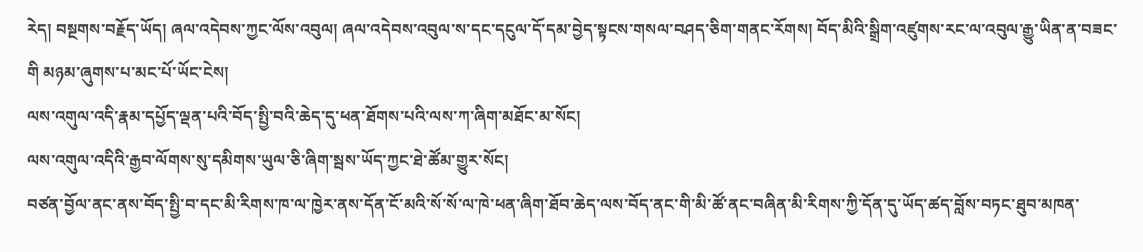རེད། བསྔགས་བརྗོད་ཡོད། ཞལ་འདེབས་ཀྱང་ལོས་འབུལ། ཞལ་འདེབས་འབུལ་ས་དང་དངུལ་དོ་དམ་བྱེད་སྟངས་གསལ་བཤད་ཅིག་གནང་རོགས། བོད་མིའི་སྒྲིག་འཛུགས་རང་ལ་འབུལ་རྒྱུ་ཡིན་ན་བཟང་གི མཉམ་ཞུགས་པ་མང་པོ་ཡོང་ངེས།
ལས་འགུལ་འདི་རྣམ་དཔྱོད་ལྡན་པའི་བོད་སྤྱི་བའི་ཆེད་དུ་ཕན་ཐོགས་པའི་ལས་ཀ་ཞིག་མཐོང་མ་སོང།
ལས་འགུལ་འདིའི་རྒྱབ་ལོགས་སུ་དམིགས་ཡུལ་ཅི་ཞིག་སྦས་ཡོད་ཀྱང་ཐེ་ཚོམ་གྱུར་སོང།
བཙན་བྱོལ་ནང་ནས་བོད་སྤྱི་བ་དང་མི་རིགས་ཁ་ལ་ཁྱེར་ནས་དོན་ངོ་མའི་སོ་སོ་ལ་ཁེ་ཕན་ཞིག་ཐོབ་ཆེད་ལས་བོད་ནང་གི་མི་ཚོ་ནང་བཞིན་མི་རིགས་ཀྱི་དོན་དུ་ཡོད་ཚད་བློས་བཏང་ཐུབ་མཁན་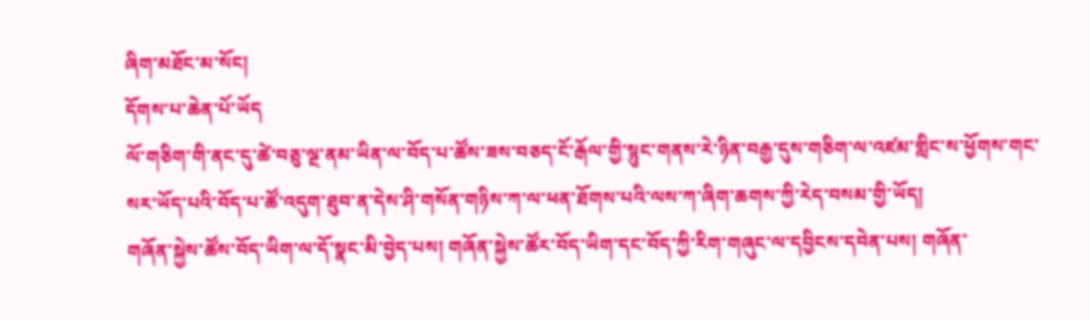ཞིག་མཐོང་མ་སོང།
དོགས་པ་ཆེན་པོ་ཡོད
ལོ་གཅིག་གི་ནང་དུ་ཚེ་བཅུ་ལྔ་ནམ་ཡིན་ལ་བོད་པ་ཚོས་ཟས་བཅད་ངོ་རྒོལ་གྱི་སྙུང་གནས་རེ་ཉིན་བརྒྱ་དུས་གཅིག་ལ་འཛམ་གླིང་ས་ཕྱོགས་གང་སར་ཡོད་པའི་བོད་པ་ཚོ་འདུག་ཐུབ་ན་དེས་ཤི་གསོན་གཉིས་ཀ་ལ་ཕན་ཐོགས་པའི་ལས་ཀ་ཞིག་ཆགས་ཀྱི་རེད་བསམ་གྱི་ཡོད།
གཞོན་སྐྱེས་ཚོས་བོད་ཡིག་ལ་དོ་སྣང་མི་བྱེད་པས། གཞོན་སྐྱེས་ཚོར་བོད་ཡིག་དང་བོད་ཀྱི་རིག་གཞུང་ལ་དབྱིངས་དབེན་པས། གཞོན་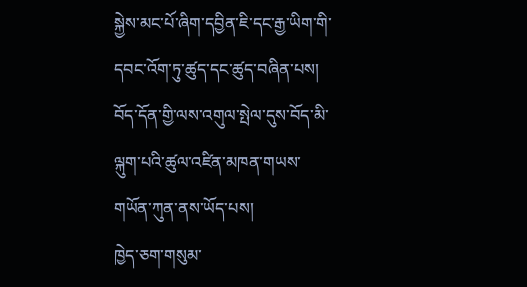སྐྱེས་མང་པོ་ཞིག་དབྱིན་ཇི་དང་རྒྱ་ཡིག་གི་དབང་འོག་ཏུ་ཚུད་དང་ཚུད་བཞིན་པས། བོད་དོན་གྱི་ལས་འགུལ་སྤེལ་དུས་བོད་མི་ལྐུག་པའི་ཚུལ་འཛིན་མཁན་གཡས་གཡོན་ཀུན་ནས་ཡོད་པས།
ཁྱེད་ཅག་གསུམ་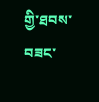གྱི་ཐབས་བཟང་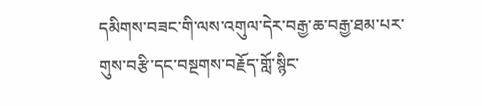དམིགས་བཟང་གི་ལས་འགུལ་དེར་བརྒྱ་ཆ་བརྒྱ་ཐམ་པར་གུས་བརྩི་དང་བསྔགས་བརྗོད་གློ་སྙིང་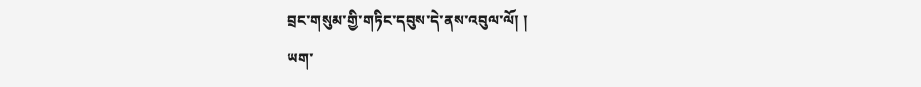བྲང་གསུམ་གྱི་གཏིང་དབུས་དེ་ནས་འབུལ་ལོ། །
ཡག་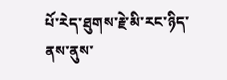པོ་རེད་ཐུགས་རྗེ་མི་རང་ཉིད་ནས་ནུས་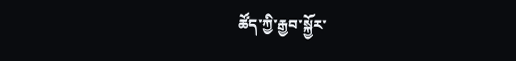ཚོད་ཀྱི་རྒྱབ་སྐྱོར་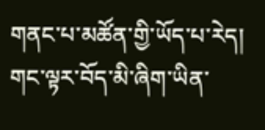གནང་པ་མཚོན་གྱི་ཡོད་པ་རེད། གང་ལྟར་བོད་མི་ཞིག་ཡིན་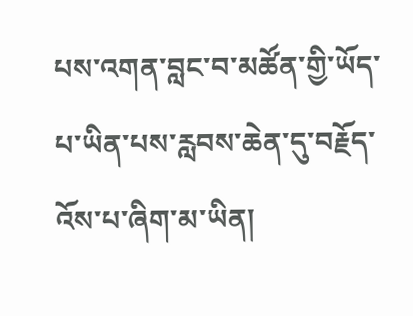པས་འགན་བླང་བ་མཚོན་གྱི་ཡོད་པ་ཡིན་པས་རླབས་ཆེན་དུ་བརྗོད་འོས་པ་ཞིག་མ་ཡིན།